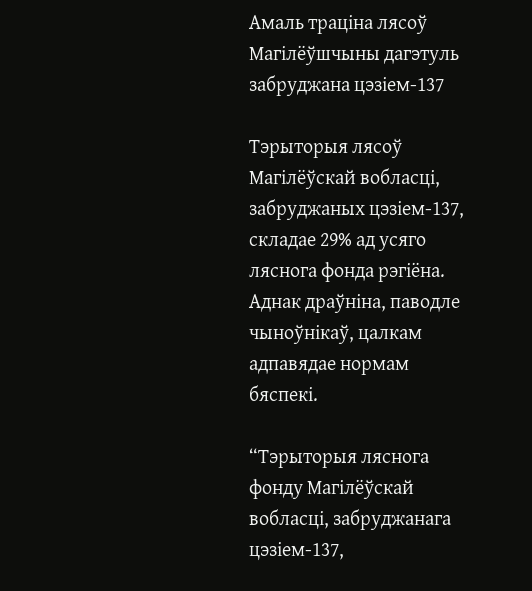Амаль траціна лясоў Магілёўшчыны дагэтуль забруджана цэзіем-137

Тэрыторыя лясоў Магілёўскай вобласці, забруджаных цэзіем-137, складае 29% ад усяго ляснога фонда рэгіёна. Аднак драўніна, паводле чыноўнікаў, цалкам адпавядае нормам бяспекі.

“Тэрыторыя ляснога фонду Магілёўскай вобласці, забруджанага цэзіем-137,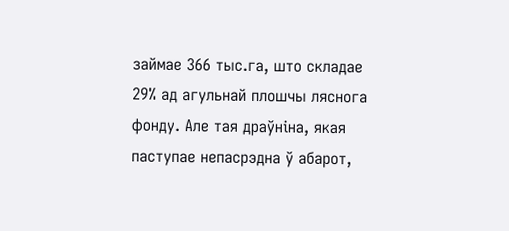займае 366 тыс.га, што складае 29% ад агульнай плошчы ляснога фонду. Але тая драўніна, якая паступае непасрэдна ў абарот,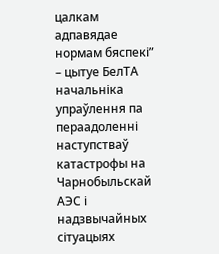цалкам адпавядае нормам бяспекі” – цытуе БелТА начальніка упраўлення па пераадоленні наступстваў катастрофы на Чарнобыльскай АЭС і надзвычайных сітуацыях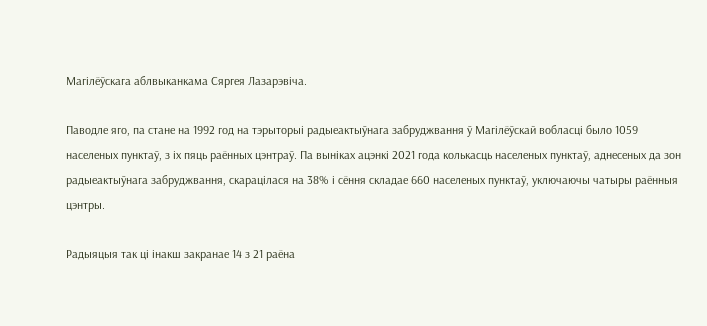Магілёўскага аблвыканкама Сяргея Лазарэвіча.

Паводле яго, па стане на 1992 год на тэрыторыі радыеактыўнага забруджвання ў Магілёўскай вобласці было 1059 населеных пунктаў, з іх пяць раённых цэнтраў. Па выніках ацэнкі 2021 года колькасць населеных пунктаў, аднесеных да зон радыеактыўнага забруджвання, скарацілася на 38% і сёння складае 660 населеных пунктаў, уключаючы чатыры раённыя цэнтры.

Радыяцыя так ці інакш закранае 14 з 21 раёна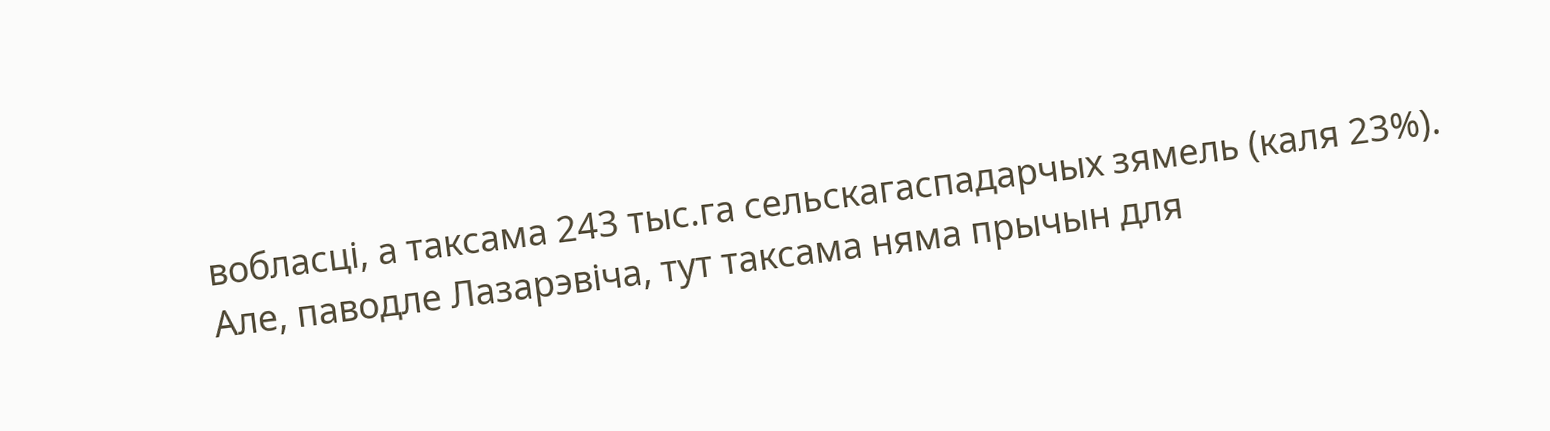вобласці, а таксама 243 тыс.га сельскагаспадарчых зямель (каля 23%). Але, паводле Лазарэвіча, тут таксама няма прычын для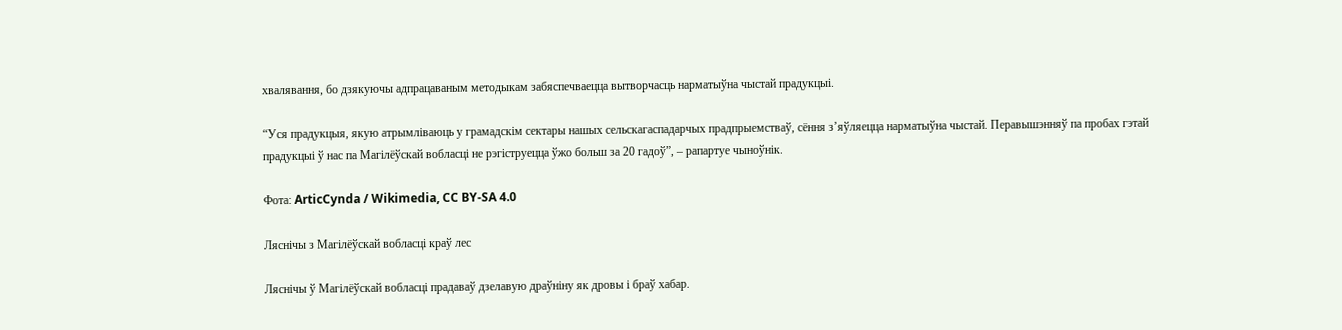хвалявання, бо дзякуючы адпрацаваным методыкам забяспечваецца вытворчасць нарматыўна чыстай прадукцыі.

“Уся прадукцыя, якую атрымліваюць у грамадскім сектары нашых сельскагаспадарчых прадпрыемстваў, сёння з’яўляецца нарматыўна чыстай. Перавышэнняў па пробах гэтай прадукцыі ў нас па Магілёўскай вобласці не рэгіструецца ўжо больш за 20 гадоў”, – рапартуе чыноўнік.

Фота: ArticCynda / Wikimedia, CC BY-SA 4.0

Ляснічы з Магілёўскай вобласці краў лес

Ляснічы ў Магілёўскай вобласці прадаваў дзелавую драўніну як дровы і браў хабар.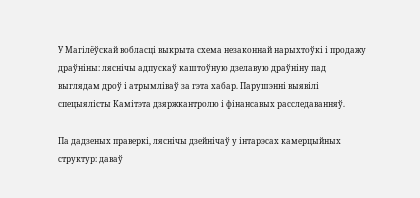У Магілёўскай вобласці выкрыта схема незаконнай нарыхтоўкі і продажу драўніны: ляснічы адпускаў каштоўную дзелавую драўніну пад выглядам дроў і атрымліваў за гэта хабар. Парушэнні выявілі спецыялісты Камітэта дзяржкантролю і фінансавых расследаванняў.

Па дадзеных праверкі, ляснічы дзейнічаў у інтарэсах камерцыйных структур: даваў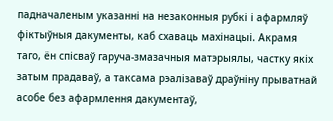падначаленым указанні на незаконныя рубкі і афармляў фіктыўныя дакументы, каб схаваць махінацыі. Акрамя таго, ён спісваў гаруча-змазачныя матэрыялы, частку якіх затым прадаваў, а таксама рэалізаваў драўніну прыватнай асобе без афармлення дакументаў,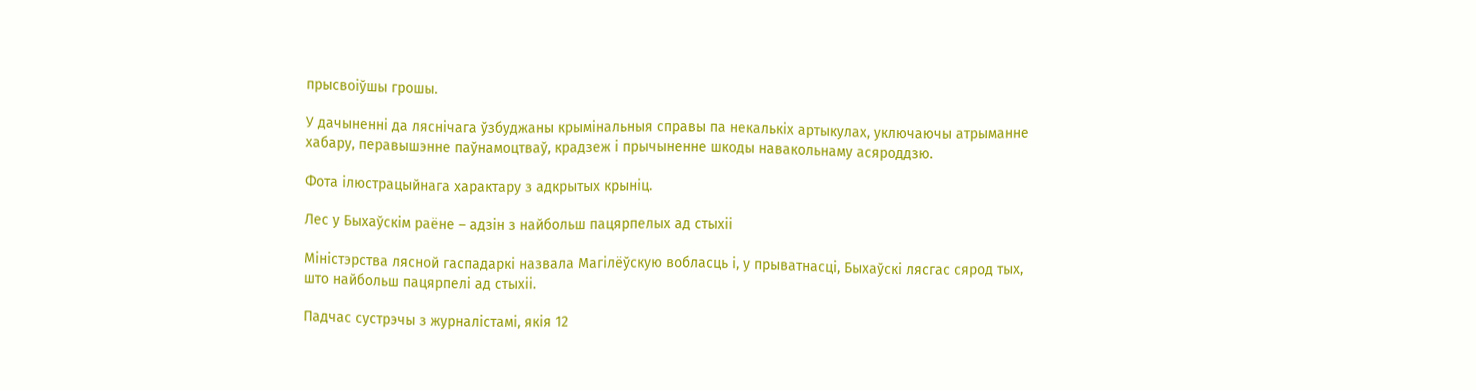прысвоіўшы грошы.

У дачыненні да ляснічага ўзбуджаны крымінальныя справы па некалькіх артыкулах, уключаючы атрыманне хабару, перавышэнне паўнамоцтваў, крадзеж і прычыненне шкоды навакольнаму асяроддзю.

Фота ілюстрацыйнага характару з адкрытых крыніц.

Лес у Быхаўскім раёне – адзін з найбольш пацярпелых ад стыхіі

Міністэрства лясной гаспадаркі назвала Магілёўскую вобласць і, у прыватнасці, Быхаўскі лясгас сярод тых, што найбольш пацярпелі ад стыхіі.

Падчас сустрэчы з журналістамі, якія 12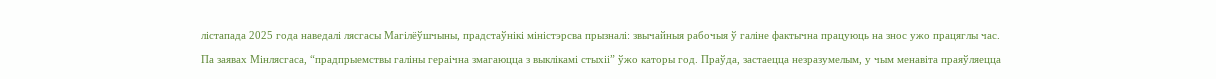лістапада 2025 года наведалі лясгасы Магілёўшчыны, прадстаўнікі міністэрсва прызналі: звычайныя рабочыя ў галіне фактычна працуюць на знос ужо працяглы час.

Па заявах Мінлясгаса, “прадпрыемствы галіны гераічна змагаюцца з выклікамі стыхіі” ўжо каторы год. Праўда, застаецца незразумелым, у чым менавіта праяўляецца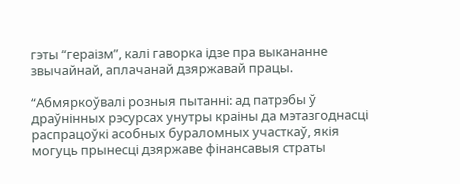гэты “гераізм”, калі гаворка ідзе пра выкананне звычайнай, аплачанай дзяржавай працы.

“Абмяркоўвалі розныя пытанні: ад патрэбы ў драўнінных рэсурсах унутры краіны да мэтазгоднасці распрацоўкі асобных бураломных участкаў, якія могуць прынесці дзяржаве фінансавыя страты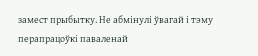замест прыбытку. Не абмінулі ўвагай і тэму перапрацоўкі паваленай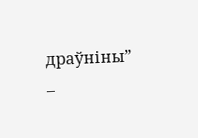драўніны” –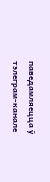паведамляецца ў тэлеграм-канале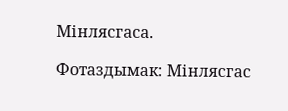Мінлясгаса.

Фотаздымак: Мінлясгас